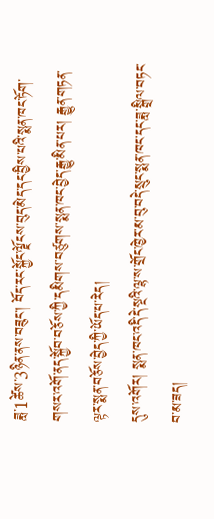ཟླ་1ཚེས་3ཉིན་ནས་བཟུང་། བོད་རང་སྐྱོང་ལྗོངས་བུད་མེད་དང་བྱིས་པའི་སྨན་ཁང་ཏོག་གསར་འགོ་ནད་སྐྱོབ་བཅོས་ཀྱི་དམིགས་བཙུགས་སྨན་ཁང་བྱེད་རྒྱུ་མིན་པར། རྒྱུན་གཏན་ལྟར་སྨན་བཅོས་བྱེད་ཀྱི་ཡོད་པ་རེད།
དུས་འགོར། སྨན་ཁང་འདི་དེ་སྔའི་ལྷ་ས་གྲོང་ཁྱེར་མ་བུ་བདེ་སྲུང་སྨན་ཁང་དང་ཟླ་སྒྲིལ་བཏང་བ་མ་ཟད།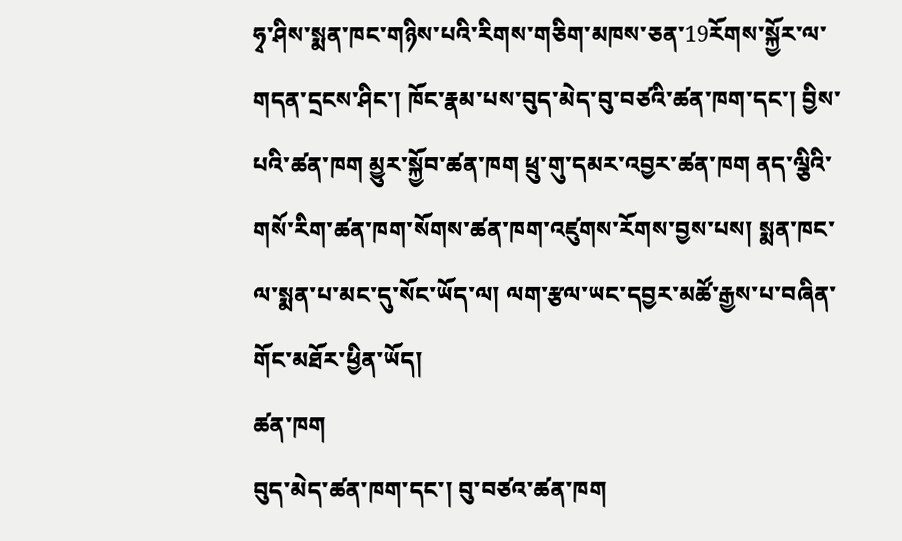ཧྭ་ཤིས་སྨན་ཁང་གཉིས་པའི་རིགས་གཅིག་མཁས་ཅན་19རོགས་སྐྱོར་ལ་གདན་དྲངས་ཤིང་། ཁོང་རྣམ་པས་བུད་མེད་བུ་བཙའི་ཚན་ཁག་དང་། བྱིས་པའི་ཚན་ཁག མྱུར་སྐྱོབ་ཚན་ཁག ཕྲུ་གུ་དམར་འབྱར་ཚན་ཁག ནད་ལྕིའི་གསོ་རིག་ཚན་ཁག་སོགས་ཚན་ཁག་འཛུགས་རོགས་བྱས་པས། སྨན་ཁང་ལ་སྨན་པ་མང་དུ་སོང་ཡོད་ལ། ལག་རྩལ་ཡང་དབྱར་མཚོ་རྒྱས་པ་བཞིན་གོང་མཐོར་ཕྱིན་ཡོད།
ཚན་ཁག
བུད་མེད་ཚན་ཁག་དང་། བུ་བཙའ་ཚན་ཁག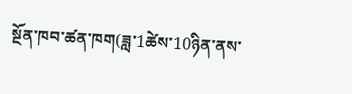སྔོན་ཁབ་ཚན་ཁག(ཟླ་1ཚེས་10ཉིན་ནས་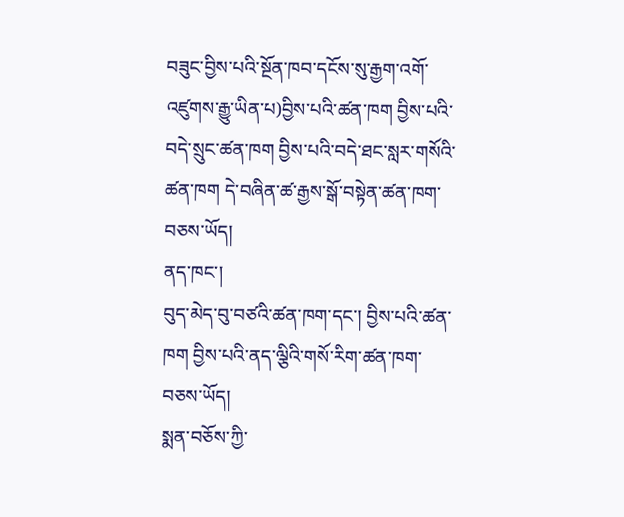བཟུང་བྱིས་པའི་སྔོན་ཁབ་དངོས་སུ་རྒྱག་འགོ་འཛུགས་རྒྱུ་ཡིན་པ)བྱིས་པའི་ཚན་ཁག བྱིས་པའི་བདེ་སྲུང་ཚན་ཁག བྱིས་པའི་བདེ་ཐང་སླར་གསོའི་ཚན་ཁག དེ་བཞིན་ཚ་རྒྱས་སྒོ་བསྟེན་ཚན་ཁག་བཅས་ཡོད།
ནད་ཁང་།
བུད་མེད་བུ་བཙའི་ཚན་ཁག་དང་། བྱིས་པའི་ཚན་ཁག བྱིས་པའི་ནད་ལྕིའི་གསོ་རིག་ཚན་ཁག་བཅས་ཡོད།
སྨན་བཅོས་ཀྱི་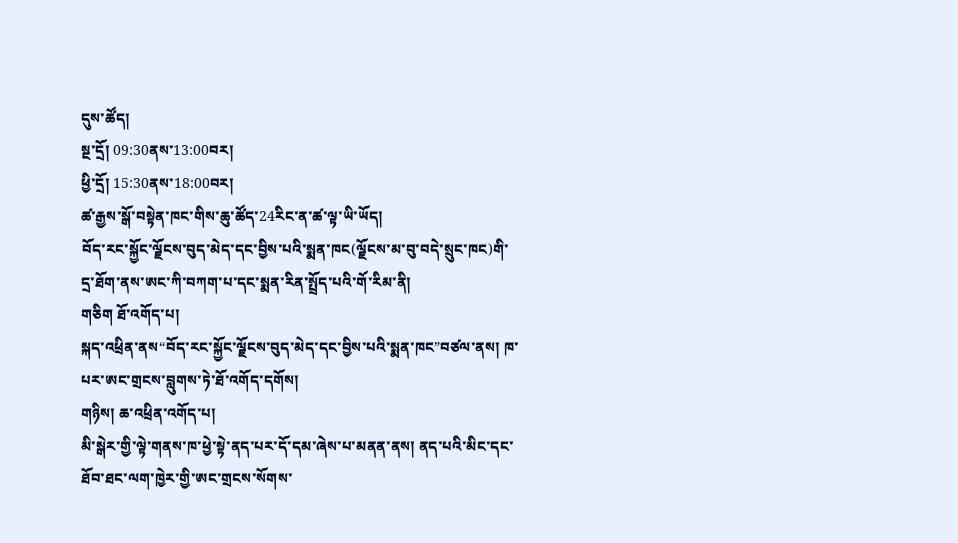དུས་ཚོད།
སྔ་དྲོ། 09:30ནས་13:00བར།
ཕྱི་དྲོ། 15:30ནས་18:00བར།
ཚ་རྒྱས་སྒོ་བསྟེན་ཁང་གིས་ཆུ་ཚོད་24རིང་ན་ཚ་ལྟ་ཡི་ཡོད།
བོད་རང་སྐྱོང་ལྗོངས་བུད་མེད་དང་བྱིས་པའི་སྨན་ཁང(ལྗོངས་མ་བུ་བདེ་སྲུང་ཁང)གི་དྲ་ཐོག་ནས་ཨང་ཀི་བཀག་པ་དང་སྨན་རིན་སྤྲོད་པའི་གོ་རིམ་ནི།
གཅིག ཐོ་འགོད་པ།
སྐད་འཕྲིན་ནས“བོད་རང་སྐྱོང་ལྗོངས་བུད་མེད་དང་བྱིས་པའི་སྨན་ཁང”བཙལ་ནས། ཁ་པར་ཨང་གྲངས་བླུགས་ཏེ་ཐོ་འགོད་དགོས།
གཉིས། ཆ་འཕྲིན་འགོད་པ།
མི་སྒེར་གྱི་ལྟེ་གནས་ཁ་ཕྱེ་སྟེ་ནད་པར་དོ་དམ་ཞེས་པ་མནན་ནས། ནད་པའི་མིང་དང་ཐོབ་ཐང་ལག་ཁྱེར་གྱི་ཨང་གྲངས་སོགས་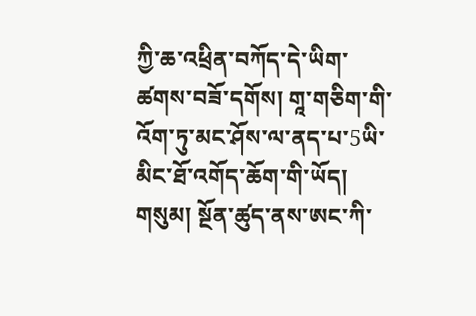ཀྱི་ཆ་འཕྲིན་བཀོད་དེ་ཡིག་ཚགས་བཟོ་དགོས། གཱ་གཅིག་གི་འོག་ཏུ་མང་ཤོས་ལ་ནད་པ་5ཡི་མིང་ཐོ་འགོད་ཆོག་གི་ཡོད།
གསུམ། སྔོན་ཚུད་ནས་ཨང་ཀི་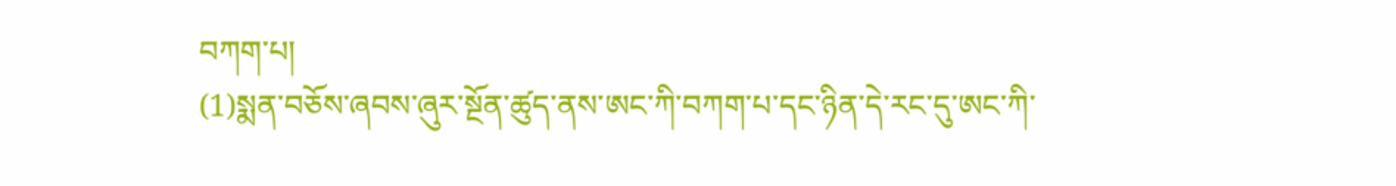བཀག་པ།
(1)སྨན་བཅོས་ཞབས་ཞུར་སྔོན་ཚུད་ནས་ཨང་ཀི་བཀག་པ་དང་ཉིན་དེ་རང་དུ་ཨང་ཀི་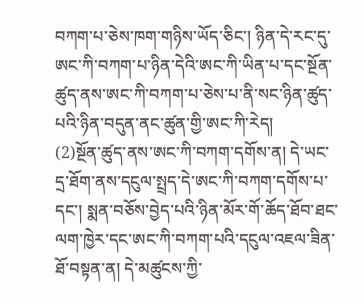བཀག་པ་ཅེས་ཁག་གཉིས་ཡོད་ཅིང་། ཉིན་དེ་རང་དུ་ཨང་ཀི་བཀག་པ་ཉིན་དེའི་ཨང་ཀི་ཡིན་པ་དང་སྔོན་ཚུད་ནས་ཨང་ཀི་བཀག་པ་ཅེས་པ་ནི་སང་ཉིན་ཚུད་པའི་ཉིན་བདུན་ནང་ཚུན་གྱི་ཨང་ཀི་རེད།
(2)སྔོན་ཚུད་ནས་ཨང་ཀི་བཀག་དགོས་ན། དེ་ཡང་དྲ་ཐོག་ནས་དངུལ་སྤྲད་དེ་ཨང་ཀི་བཀག་དགོས་པ་དང་། སྨན་བཅོས་བྱེད་པའི་ཉིན་མོར་གོ་ཆོད་ཐོབ་ཐང་ལག་ཁྱེར་དང་ཨང་ཀི་བཀག་པའི་དངུལ་འཇལ་ཟིན་ཐོ་བསྟན་ན། དེ་མཚུངས་ཀྱི་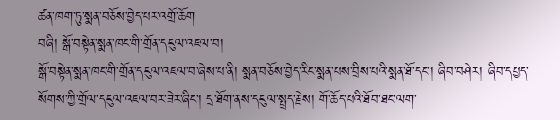ཚན་ཁག་ཏུ་སྨན་བཅོས་བྱེད་པར་འགྲོ་ཆོག
བཞི། སྒོ་བསྟེན་སྨན་ཁང་གི་གྲོན་དངུལ་འཇལ་བ།
སྒོ་བསྟེན་སྨན་ཁང་གི་གྲོན་དངུལ་འཇལ་བ་ཞེས་པ་ནི། སྨན་བཅོས་བྱེད་རིང་སྨན་པས་བྲིས་པའི་སྨན་ཐོ་དང་། ཞིབ་བཤེར། ཞིབ་དཔྱད་སོགས་ཀྱི་གྲོལ་དངུལ་འཇལ་བར་ཟེར་ཞིང་། དྲ་ཐོག་ནས་དངུལ་སྤྲད་རྗེས། གོ་ཆོད་པའི་ཐོབ་ཐང་ལག་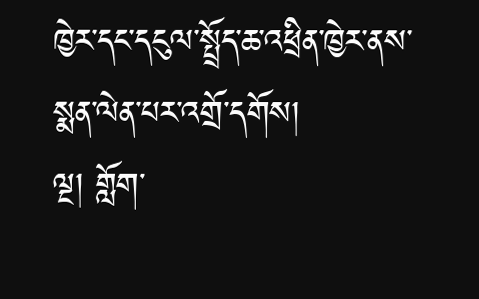ཁྱེར་དང་དངུལ་སྤྲོད་ཆ་འཕྲིན་ཁྱེར་ནས་སྨན་ལེན་པར་འགྲོ་དགོས།
ལྔ། གློག་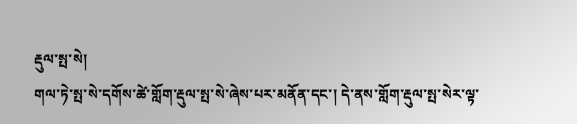རྡུལ་སྤ་སེ།
གལ་ཏེ་སྤ་སེ་དགོས་ཚེ་གློག་རྡུལ་སྤ་སེ་ཞེས་པར་མནོན་དང་། དེ་ནས་གློག་རྡུལ་སྤ་སེར་ལྟ་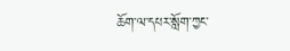ཆོག་ལ་དཔར་སློག་ཀྱང་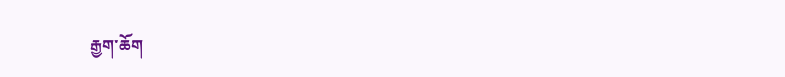རྒྱག་ཆོག